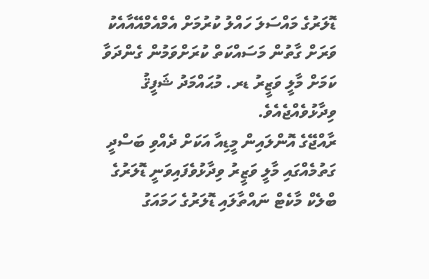ޑޮލަރުގެ މައްސަލަ ހައްލު ކުރުމަށް އެމްއެމްއޭއާއެކު ވަރަށް ގާތުން މަސައްކަތް ކުރަށްވަމުން ގެންދަވާ ކަމަށް މާލީ ވަޒީރު ޑރ. މުޙައްމަދު ޝަފީޤު ވިދާޅުވެއްޖެއެވެ.
ރާއްޖޭގެ އޮންލައިން މީޑިއާ އަކަށް ދެއްވި ބަސްދީ ގަތުމެއްގައި މާލީ ވަޒީރު ވިދާޅުވެފައިވަނީ ޑޮލަރުގެ ބްލެކް މާކެޓް ނައްތާލައި ޑޮލަރުގެ ހަމައަގު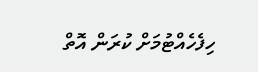ހިފެހެއްޓުމަށް ކުރަން އޮތް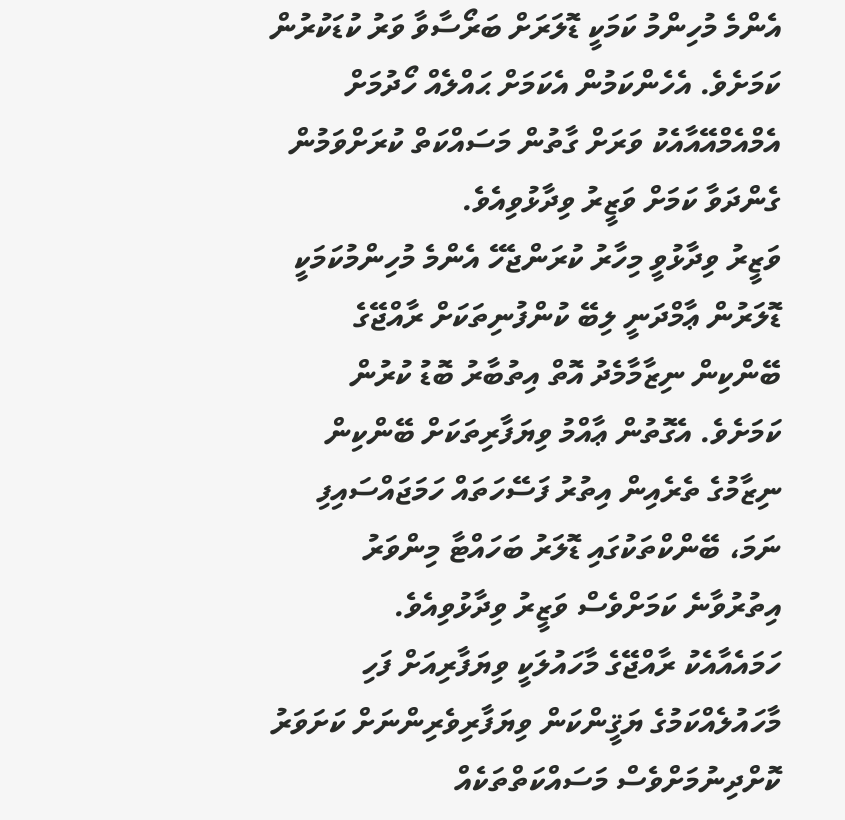އެންމެ މުހިންމު ކަމަކީ ޑޮލަރަށް ބަރޯސާވާ ވަރު ކުޑަކުރުން ކަމަށެވެ. އެހެންކަމުން އެކަމަށް ޙައްލެއް ހޯދުމަށް އެމްއެމްއޭއާއެކު ވަރަށް ގާތުން މަސައްކަތް ކުރަށްވަމުން ގެންދަވާ ކަމަށް ވަޒީރު ވިދާޅުވިއެވެ.
ވަޒީރު ވިދާޅުވީ މިހާރު ކުރަންޖެހޭ އެންމެ މުހިންމުކަމަކީ ޑޮލަރުން ޢާމްދަނީ ލިބޭ ކުންފުނިތަކަށް ރާއްޖޭގެ ބޭންކިން ނިޒާމާމެދު އޮތް އިތުބާރު ބޮޑު ކުރުން ކަމަށެވެ. އެގޮތުން ޢާއްމު ވިޔަފާރިތަކަށް ބޭންކިން ނިޒާމުގެ ތެރެއިން އިތުރު ފަސޭހަތައް ހަމަޖައްސައިފި ނަމަ، ބޭންކްތަކުގައި ޑޮލަރު ބަހައްޓާ މިންވަރު އިތުރުވާނެ ކަމަށްވެސް ވަޒީރު ވިދާޅުވިއެވެ.
ހަމައެއާއެކު ރާއްޖޭގެ މާހައުލަކީ ވިޔަފާރިއަށް ފަހި މާހައުލެއްކަމުގެ ޔަޤީންކަން ވިޔަފާރިވެރިންނަށް ކަށަވަރު ކޮށްދިނުމަށްވެސް މަސައްކަތްތަކެއް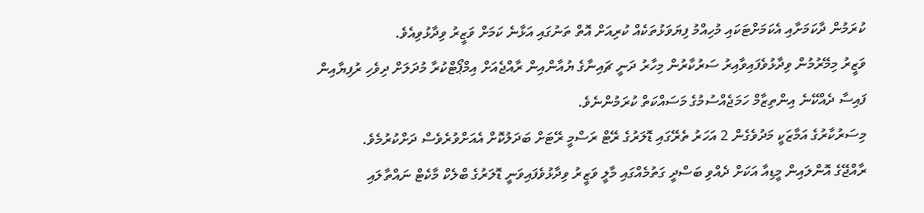ކުރަމުން ދާކަމަށާއި އެކަމަށްޓަކައި މުހިއްމު ފިޔަވަޅުތަކެއް ކުރިއަށް އޮތް ތަނުގައި އަޅާނެ ކަމަށް ވަޒީރު ވިދާޅުވިއެވެ.
ވަޒީރު މިމޭރުމުން ވިދާޅުވެފައިވާއިރު ސަރުކާރުން މިހާރު ދަނީ ޗައިނާގެ ޔުއާންއިން ރާއްޖެއަށް އިމްޕޯޓްކުރާ މުދަލަށް ދިވެހި ރުފިޔާއިން ފައިސާ ދެއްކޭނެ އިންތިޒާމް ހަމަޖެއްސުމުގެ މަސައްކަތް ކުރަމުންނެވެ.
މިސަރުކާރުގެ އަމާޒަކީ މަދުވެގެން 2 އަހަރު ތެރޭގައި ޑޮލަރުގެ ރޭޓް ރަސްމީ ރޭޓަށް ބަދަލުކޮށް އެއަށްވުރެވެސް ދަށްކުރުމެވެ.
ރާއްޖޭގެ އޮންލައިން މީޑިއާ އަކަށް ދެއްވި ބަސްދީ ގަތުމެއްގައި މާލީ ވަޒީރު ވިދާޅުވެފައިވަނީ ޑޮލަރުގެ ބްލެކް މާކެޓް ނައްތާލައި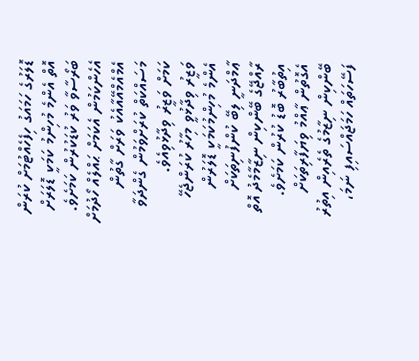ޑޮލަރުގެ ހަމައަގު ހިފެހެއްޓުމަށް ކުރަން އޮތް އެންމެ މުހިންމު ކަމަކީ ޑޮލަރަށް ބަރޯސާވާ ވަރު ކުޑަކުރުން ކަމަށެވެ. އެހެންކަމުން އެކަމަށް ޙައްލެއް ހޯދުމަށް އެމްއެމްއޭއާއެކު ވަރަށް ގާތުން މަސައްކަތް ކުރަށްވަމުން ގެންދަވާ ކަމަށް ވަޒީރު ވިދާޅުވިއެވެ.
ވަޒީރު ވިދާޅުވީ މިހާރު ކުރަންޖެހޭ އެންމެ މުހިންމުކަމަކީ ޑޮލަރުން ޢާމްދަނީ ލިބޭ ކުންފުނިތަކަށް ރާއްޖޭގެ ބޭންކިން ނިޒާމާމެދު އޮތް އިތުބާރު ބޮޑު ކުރުން ކަމަށެވެ. އެގޮތުން ޢާއްމު ވިޔަފާރިތަކަށް ބޭންކިން ނިޒާމުގެ ތެރެއިން އިތުރު ފަސޭހަތައް ހަމަޖައްސައިފި ނަމަ،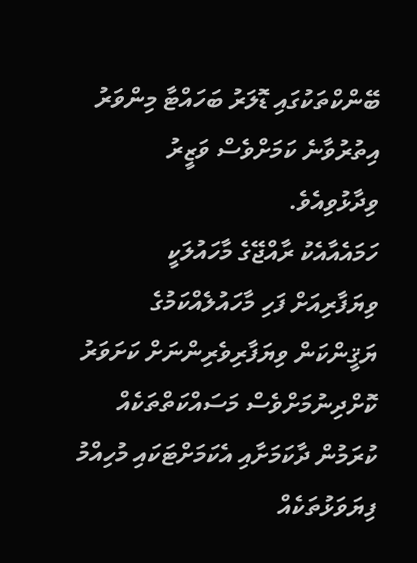ބޭންކްތަކުގައި ޑޮލަރު ބަހައްޓާ މިންވަރު އިތުރުވާނެ ކަމަށްވެސް ވަޒީރު ވިދާޅުވިއެވެ.
ހަމައެއާއެކު ރާއްޖޭގެ މާހައުލަކީ ވިޔަފާރިއަށް ފަހި މާހައުލެއްކަމުގެ ޔަޤީންކަން ވިޔަފާރިވެރިންނަށް ކަށަވަރު ކޮށްދިނުމަށްވެސް މަސައްކަތްތަކެއް ކުރަމުން ދާކަމަށާއި އެކަމަށްޓަކައި މުހިއްމު ފިޔަވަޅުތަކެއް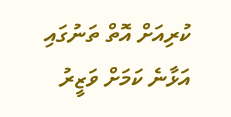ކުރިއަށް އޮތް ތަނުގައި އަޅާނެ ކަމަށް ވަޒީރު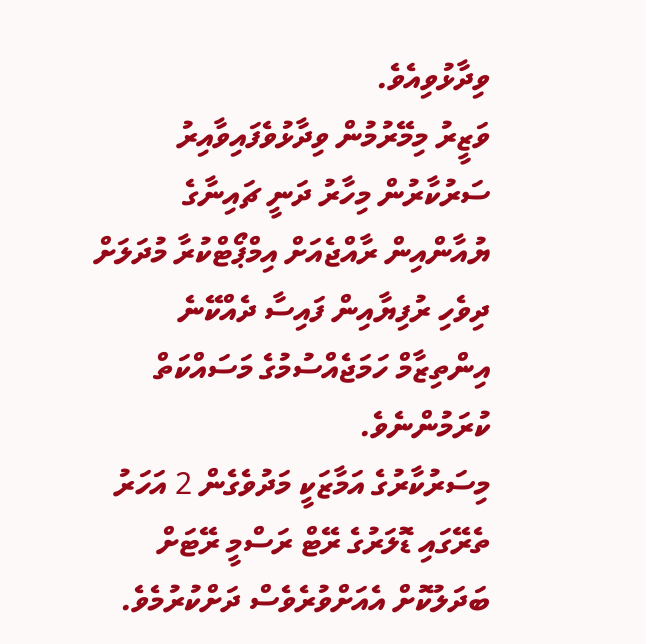ވިދާޅުވިއެވެ.
ވަޒީރު މިމޭރުމުން ވިދާޅުވެފައިވާއިރު ސަރުކާރުން މިހާރު ދަނީ ޗައިނާގެ ޔުއާންއިން ރާއްޖެއަށް އިމްޕޯޓްކުރާ މުދަލަށް ދިވެހި ރުފިޔާއިން ފައިސާ ދެއްކޭނެ އިންތިޒާމް ހަމަޖެއްސުމުގެ މަސައްކަތް ކުރަމުންނެވެ.
މިސަރުކާރުގެ އަމާޒަކީ މަދުވެގެން 2 އަހަރު ތެރޭގައި ޑޮލަރުގެ ރޭޓް ރަސްމީ ރޭޓަށް ބަދަލުކޮށް އެއަށްވުރެވެސް ދަށްކުރުމެވެ.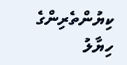ކިޔުންތެރިންގެ ހިޔާލު